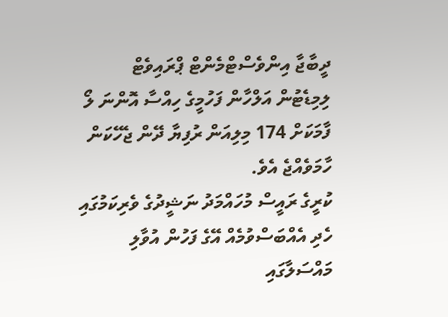ދީބާޖާ އިންވެސްޓްމެންޓް ޕްރައިވެޓް ލިމިޑެޓުން އަލްހާން ފަހުމީގެ ހިއްސާ އޮންނަ ލޯ ފާމަކަށް 174 މިލިއަން ރުފިޔާ ދޭން ޖެހޭކަން ހާމަވެއްޖެ އެވެ.
ކުރީގެ ރައީސް މުހައްމަދު ނަޝީދުގެ ވެރިކަމުގައި ހެދި އެއްބަސްވުމެއް އޭގެ ފަހުން އުވާލި މައްސަލާގައި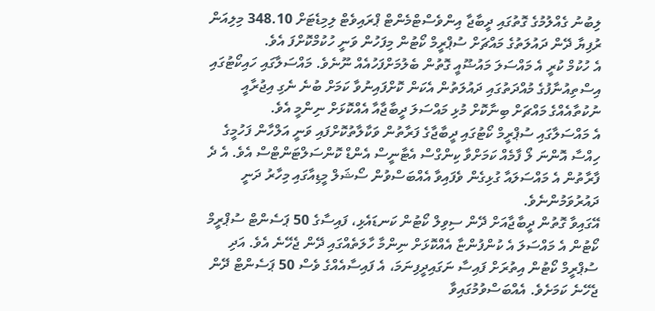ލިބުނު ގެއްލުމުގެ ގޮތުގައި ދީބާޖާ އިންވެސްޓްމެންޓް ޕްރައިވެޓް ލިމިޑެޓަށް 348.10 މިލިއަން ރުފިޔާ ދޭން ދައުލަތުގެ މައްޗަށް ސުޕްރީމް ކޯޓުން މިފަހުން ވަނީ ހުކުމްކޮށްފަ އެވެ.
އެ ހުކުމް ކުރީ އެ މައްސަލަ މައުޟޫއީ ގޮތުން ބެލުމަށްފަހުއެއް ނޫނެވެ. މައްސަލާގައި ހައިކޯޓުގައި އިސްތިއުނާފުގެ މުއްދަތުގައި ދައުލަތުން އެކަން ކޮށްފައިނުވާ ކަމަށް ބުނެ ނެގި އިޖުރާއީ ނުކުތާއެއްގެ މައްޗަށް ބިނާކޮށް މުޅި މައްސަލަ ދީބާޖާއާ އެއްކޮޅަށް ނިންމީ އެވެ.
އެ މައްސަލާގައި ސުޕްރީމް ކޯޓުގައި ދީބާޖާގެ ފަރާތުން ވަކާލާތުކޮށްފައި ވަނީ އަލްހާން ފަހުމީގެ ހިއްސާ އޮންނަ ލޯ ފާމެއް ކަމަށްވާ ކިންގްސް އެޓާނީސް އެންޑް ކޮންސަލްޓަންޓްސް އެވެ. އެ ދެ ފާރާތުން އެ މައްސަލައާ ގުޅިގެން ވެފައިވާ އެއްބަސްވުން ސޯޝަލް މީޑިއާގައި މިހާރު ދަނީ ދައުރުވަމުންނެވެ.
އޭގައިވާ ގޮތުން ދީބާޖާއަށް ދޭން ސިވިލް ކޯޓުން ކަނޑައެޅި، ފައިސާގެ 50 ޕަސެންޓް ސުޕްރީމް ކޯޓުން އެ މައްސަލަ އެ ކުންފުންޏާ އެއްކޮޅަށް ނިންމާ ހާލަތެއްގައި ދޭން ޖެހޭނެ އެވެ. އަދި ސުޕްރީމް ކޯޓުން އިތުރަށް ފައިސާ ނަގައިދީފިނަމަ، އެ ފައިސާއެއްގެ ވެސް 50 ޕަސެންޓް ދޭން ޖެހޭނެ ކަމަށެވެ. އެއްބަސްވުމުގައިވާ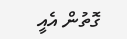ގޮތުން އެއީ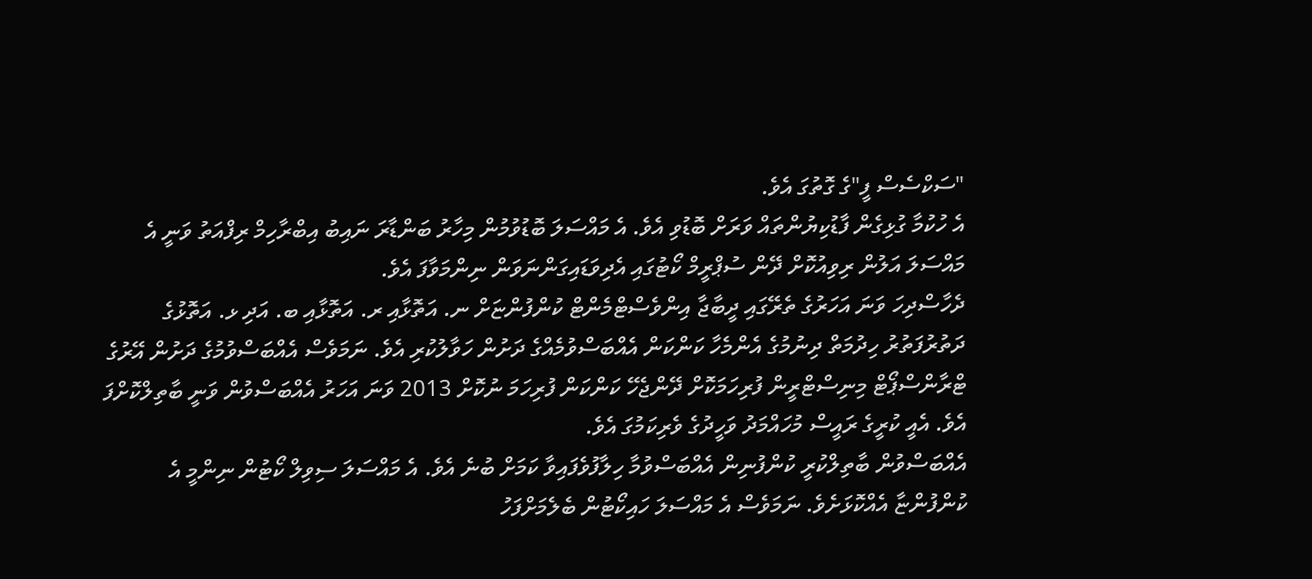"ސަކްސެސް ފީ"ގެ ގޮތުގަ އެވެ.
އެ ހުކުމާ ގުޅިގެން ފާޑުކިޔުންތައް ވަރަށް ބޮޑުވި އެވެ. އެ މައްސަލަ ބޮޑުވުމުން މިހާރު ބަންޑާރަ ނައިބު އިބްރާހިމް ރިފްއަތު ވަނީ އެ މައްސަލަ އަލުން ރިވިއުކޮށް ދޭން ސުޕްރީމް ކޯޓުގައި އެދިވަޑައިގަންނަވަން ނިންމަވާފަ އެވެ.
ދެހާސްދިހަ ވަނަ އަހަރުގެ ތެރޭގައި ދީބާޖާ އިންވެސްޓްމެންޓް ކުންފުންޏަށް ނ. އަތޮޅާއި ރ. އަތޮޅާއި ބ. އަދި ޅ. އަތޮޅުގެ ދަތުރުފަތުރު ހިދުމަތް ދިނުމުގެ އެންމެހާ ކަންކަން އެއްބަސްވުމެއްގެ ދަށުން ހަވާލުކުރި އެވެ. ނަމަވެސް އެއްބަސްވުމުގެ ދަށުން އޭރުގެ ޓްރާންސްޕޯޓް މިނިސްޓްރީން ފުރިހަމަކޮށް ދޭންޖެހޭ ކަންކަން ފުރިހަމަ ނުކޮށް 2013 ވަނަ އަހަރު އެއްބަސްވުން ވަނީ ބާތިލްކޮށްފަ އެވެ. އެއީ ކުރީގެ ރައީސް މުހައްމަދު ވަހީދުގެ ވެރިކަމުގަ އެވެ.
އެއްބަސްވުން ބާތިލްކުރީ ކުންފުނިން އެއްބަސްވުމާ ހިލާފުވެފައިވާ ކަމަށް ބުނެ އެވެ. އެ މައްސަލަ ސިވިލް ކޯޓުން ނިންމީ އެ ކުންފުންޏާ އެއްކޮޅަށެވެ. ނަމަވެސް އެ މައްސަލަ ހައިކޯޓުން ބެލެމަށްފަހު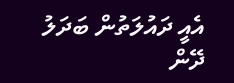އެއީ ދައުލަތުން ބަދަލު ދޭން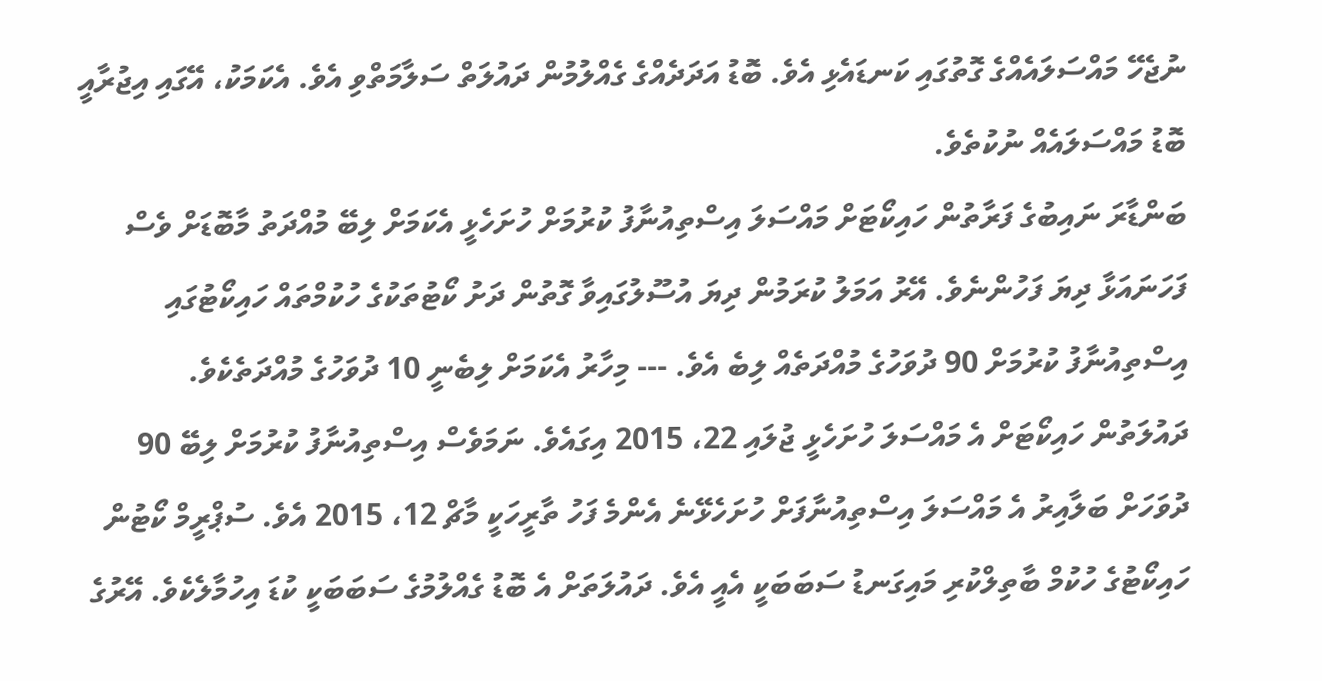ނުޖެހޭ މައްސަލައެއްގެ ގޮތުގައި ކަނޑައެޅި އެވެ. ބޮޑު އަދަދެއްގެ ގެއްލުމުން ދައުލަތް ސަލާމަތްވި އެވެ. އެކަމަކު، އޭގައި އިޖުރާއީ ބޮޑު މައްސަލައެއް ނުކުތެވެ.
ބަންޑާރަ ނައިބުގެ ފަރާތުން ހައިކޯޓަށް މައްސަލަ އިސްތިއުނާފު ކުރުމަށް ހުށަހެޅީ އެކަމަށް ލިބޭ މުއްދަތު މާބޮޑަށް ވެސް ފަހަނައަޅާ ދިޔަ ފަހުންނެވެ. އޭރު އަމަލު ކުރަމުން ދިޔަ އުސޫލުގައިވާ ގޮތުން ދަށު ކޯޓުތަކުގެ ހުކުމްތައް ހައިކޯޓުގައި އިސްތިއުނާފު ކުރުމަށް 90 ދުވަހުގެ މުއްދަތެއް ލިބެ އެވެ. --- މިހާރު އެކަމަށް ލިބެނީ 10 ދުވަހުގެ މުއްދަތެކެވެ.
ދައުލަތުން ހައިކޯޓަށް އެ މައްސަލަ ހުށަހެޅީ ޖުލައި 22، 2015 އިގައެވެ. ނަމަވެސް އިސްތިއުނާފު ކުރުމަށް ލިބޭ 90 ދުވަހަށް ބަލާއިރު އެ މައްސަލަ އިސްތިއުނާފަށް ހުށަހެޅޭނެ އެންމެ ފަހު ތާރީހަކީ މާޗް 12، 2015 އެވެ. ސުޕްރީމް ކޯޓުން ހައިކޯޓުގެ ހުކުމް ބާތިލްކުރި މައިގަނޑު ސަބަބަކީ އެއީ އެވެ. ދައުލަތަށް އެ ބޮޑު ގެއްލުމުގެ ސަބަބަކީ ކުޑަ އިހުމާލެކެވެ. އޭރުގެ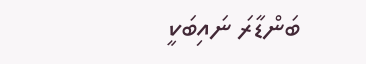ބަންޑާރަ ނައިބަކީ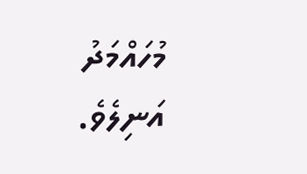މުހައްމަދު އަނިލެވެ.